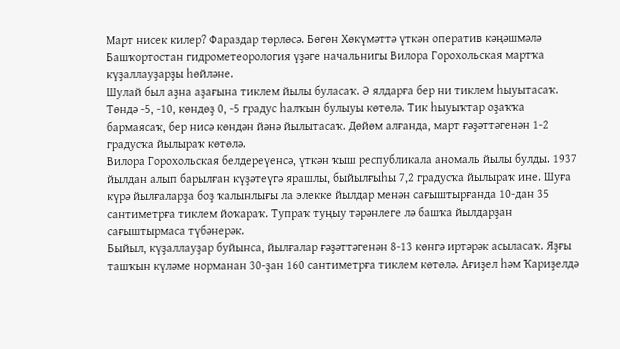Март нисек килер? Фараздар төрлөсә. Бөгөн Хөкүмәттә үткән оператив кәңәшмәлә Башҡортостан гидрометеорология үҙәге начальнигы Вилора Горохольская мартҡа күҙаллауҙарҙы һөйләне.
Шулай был аҙна аҙағына тиклем йылы буласаҡ. Ә ялдарға бер ни тиклем һыуытасаҡ. Төндә -5, -10, көндөҙ 0, -5 градус һалҡын булыуы көтөлә. Тик һыуыҡтар оҙаҡҡа бармаясаҡ, бер нисә көндән йәнә йылытасаҡ. Дөйөм алғанда, март ғәҙәттәгенән 1-2 градусҡа йылыраҡ көтөлә.
Вилора Горохольская белдереүенсә, үткән ҡыш республикала аномаль йылы булды. 1937 йылдан алып барылған күҙәтеүгә ярашлы, быйылғыһы 7,2 градусҡа йылыраҡ ине. Шуға күрә йылғаларҙа боҙ ҡалынлығы ла элекке йылдар менән сағыштырғанда 10-дан 35 сантиметрға тиклем йоҡараҡ. Тупраҡ туңыу тәрәнлеге лә башҡа йылдарҙан сағыштырмаса түбәнерәк.
Быйыл, күҙаллауҙар буйынса, йылғалар ғәҙәттәгенән 8-13 көнгә иртәрәк асыласаҡ. Яҙғы ташҡын күләме норманан 30-ҙан 160 сантиметрға тиклем көтөлә. Ағиҙел һәм Ҡариҙелдә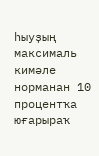һыуҙың максималь кимәле норманан 10 процентҡа юғарыраҡ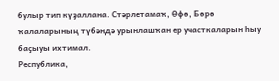булыр тип күҙаллана. Стәрлетамаҡ, Өфө, Бөрө ҡалаларының түбәндә урынлашҡан ер участкаларын һыу баҫыуы ихтимал.
Республика,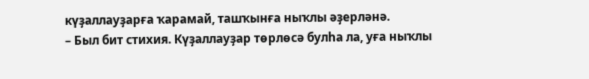күҙаллауҙарға ҡарамай, ташҡынға ныҡлы әҙерләнә.
– Был бит стихия. Күҙаллауҙар төрлөсә булһа ла, уға ныҡлы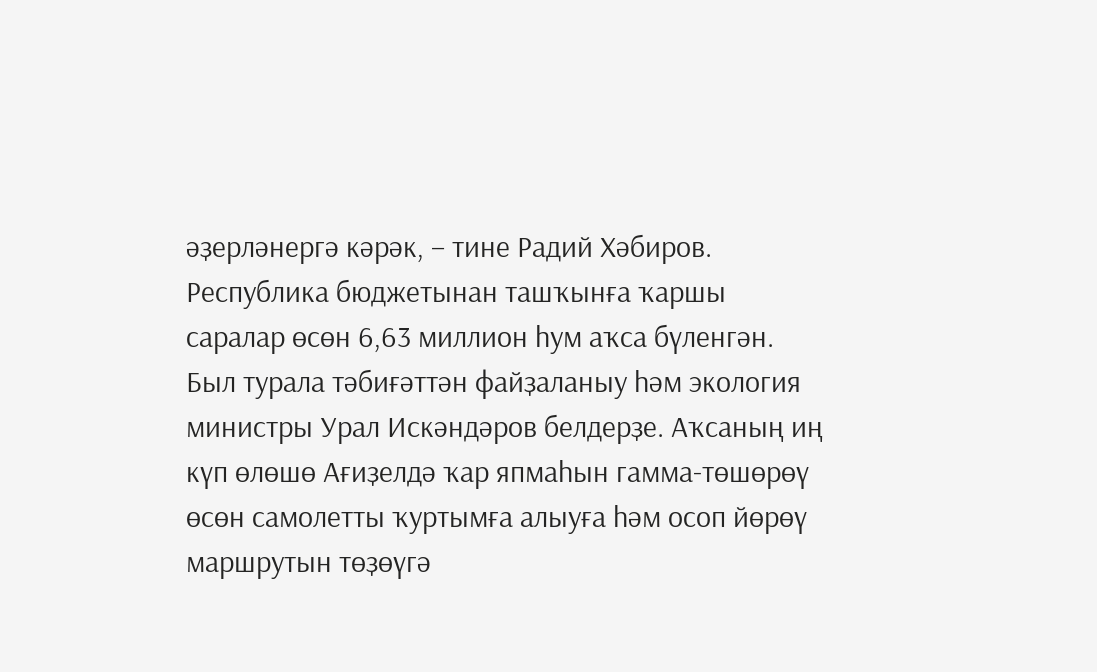әҙерләнергә кәрәк, – тине Радий Хәбиров.
Республика бюджетынан ташҡынға ҡаршы саралар өсөн 6,63 миллион һум аҡса бүленгән. Был турала тәбиғәттән файҙаланыу һәм экология министры Урал Искәндәров белдерҙе. Аҡсаның иң күп өлөшө Ағиҙелдә ҡар япмаһын гамма-төшөрөү өсөн самолетты ҡуртымға алыуға һәм осоп йөрөү маршрутын төҙөүгә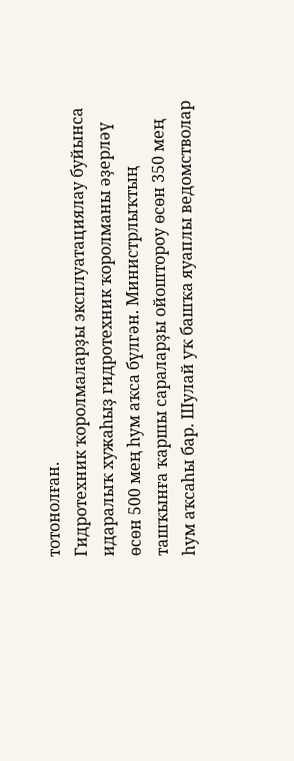тотонолған.
Гидротехник ҡоролмаларҙы эксплуатациялау буйынса идаралыҡ хужаһыҙ гидротехник ҡоролманы әҙерләү өсөн 500 мең һум аҡса бүлгән. Министрлыҡтың ташҡынға ҡаршы сараларҙы ойоштороу өсөн 350 мең һум аҡсаһы бар. Шулай уҡ башҡа яуаплы ведомстволар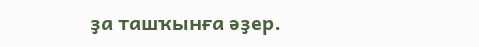ҙа ташҡынға әҙер.